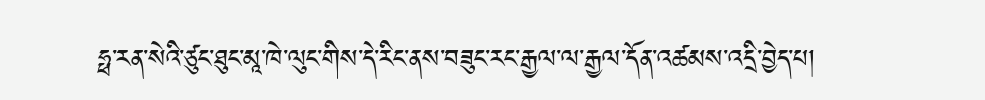ཧྥ་རན་སེའི་ཙུང་ཐུང་མཱ་ཁེ་ལུང་གིས་དེ་རིང་ནས་བཟུང་རང་རྒྱལ་ལ་རྒྱལ་དོན་འཚམས་འདྲི་བྱེད་པ།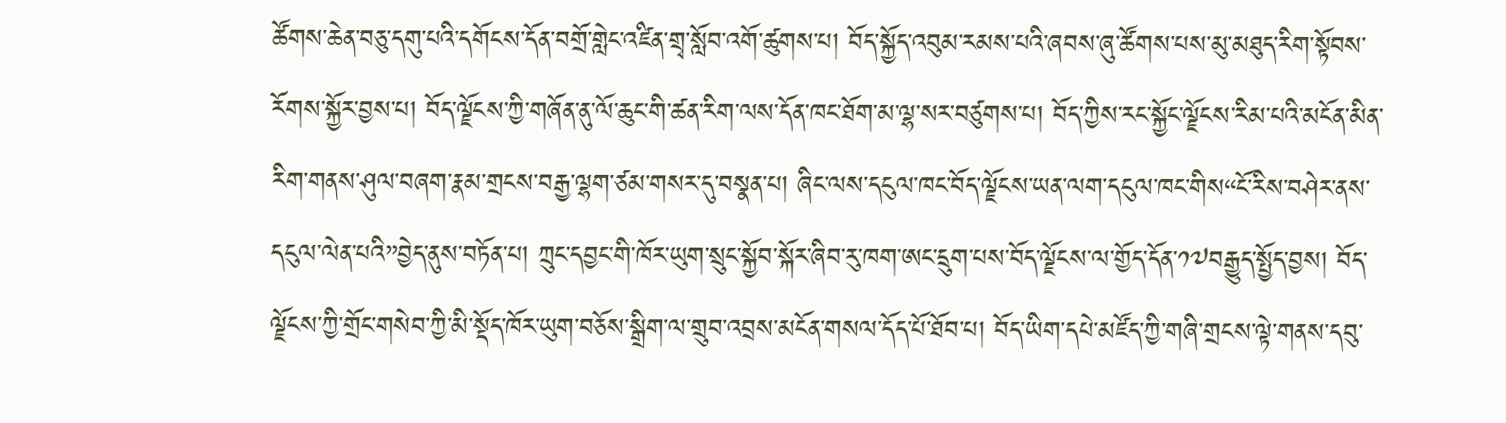ཚོགས་ཆེན་བཅུ་དགུ་པའི་དགོངས་དོན་བགྲོ་གླེང་འཛིན་གྲྭ་སློབ་འགོ་ཚུགས་པ། བོད་སྐྱོད་འབུམ་རམས་པའི་ཞབས་ཞུ་ཚོགས་པས་མུ་མཐུད་རིག་སྟོབས་རོགས་སྐྱོར་བྱས་པ། བོད་ལྗོངས་ཀྱི་གཞོན་ནུ་ལོ་ཆུང་གི་ཚན་རིག་ལས་དོན་ཁང་ཐོག་མ་ལྷ་སར་བཙུགས་པ། བོད་ཀྱིས་རང་སྐྱོང་ལྗོངས་རིམ་པའི་མངོན་མིན་རིག་གནས་ཤུལ་བཞག་རྣམ་གྲངས་བརྒྱ་ལྷག་ཙམ་གསར་དུ་བསྣན་པ། ཞིང་ལས་དངུལ་ཁང་བོད་ལྗོངས་ཡན་ལག་དངུལ་ཁང་གིས“ངོ་རིས་བཤེར་ནས་དངུལ་ལེན་པའི”བྱེད་ནུས་བཏོན་པ། ཀྲུང་དབྱང་གི་ཁོར་ཡུག་སྲུང་སྐྱོབ་སྐོར་ཞིབ་རུ་ཁག་ཨང་དྲུག་པས་བོད་ལྗོངས་ལ་གྱོད་དོན་༡༧བརྒྱུད་སྤྱོད་བྱས། བོད་ལྗོངས་ཀྱི་གྲོང་གསེབ་ཀྱི་མི་སྡོད་ཁོར་ཡུག་བཅོས་སྒྲིག་ལ་གྲུབ་འབྲས་མངོན་གསལ་དོད་པོ་ཐོབ་པ། བོད་ཡིག་དཔེ་མཛོད་ཀྱི་གཞི་གྲངས་ལྟེ་གནས་དབུ་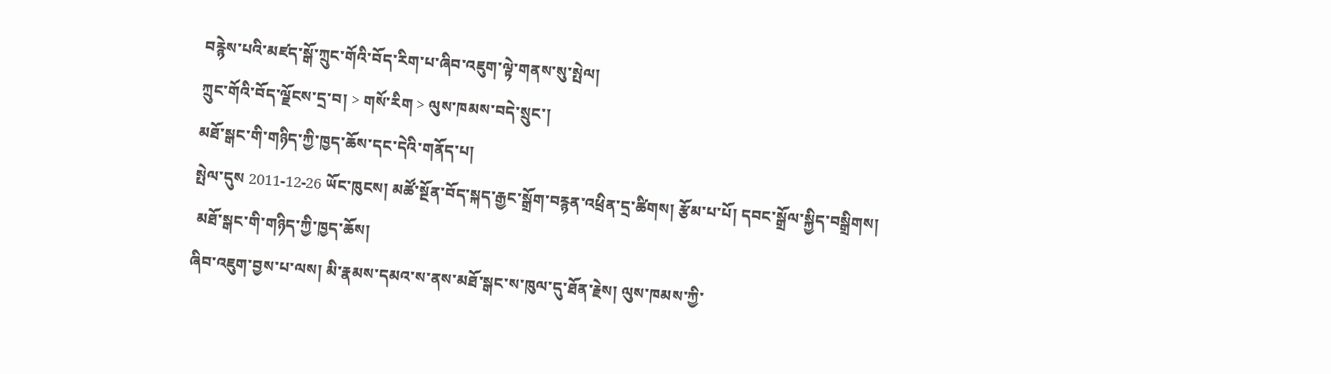བརྙེས་པའི་མཛད་སྒོ་ཀྲུང་གོའི་བོད་རིག་པ་ཞིབ་འཇུག་ལྟེ་གནས་སུ་སྤེལ།
ཀྲུང་གོའི་བོད་ལྗོངས་དྲ་བ། > གསོ་རིག > ལུས་ཁམས་བདེ་སྲུང་།
མཐོ་སྒང་གི་གཉིད་ཀྱི་ཁྱད་ཆོས་དང་དེའི་གནོད་པ།
སྤེལ་དུས 2011-12-26 ཡོང་ཁུངས། མཚོ་སྔོན་བོད་སྐད་རྒྱང་སྒྲོག་བརྙན་འཕྲིན་དྲ་ཚིགས། རྩོམ་པ་པོ། དབང་སྒྲོལ་སྐྱིད་བསྒྲིགས།
 མཐོ་སྒང་གི་གཉིད་ཀྱི་ཁྱད་ཆོས།
ཞིབ་འཇུག་བྱས་པ་ལས། མི་རྣམས་དམའ་ས་ནས་མཐོ་སྒང་ས་ཁུལ་དུ་ཐོན་རྗེས། ལུས་ཁམས་ཀྱི་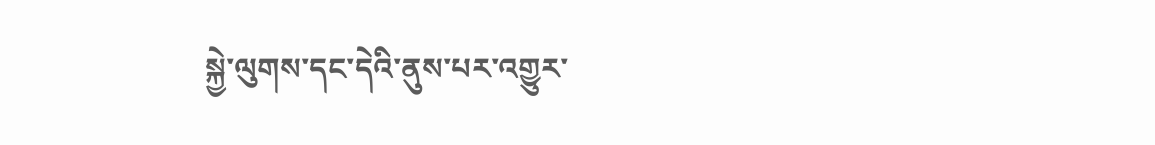སྐྱེ་ལུགས་དང་དེའི་ནུས་པར་འགྱུར་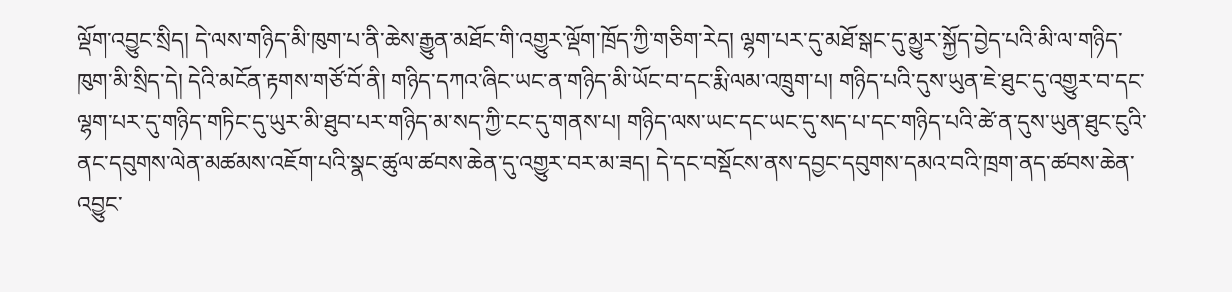ལྡོག་འབྱུང་སྲིད། དེ་ལས་གཉིད་མི་ཁུག་པ་ནི་ཆེས་རྒྱུན་མཐོང་གི་འགྱུར་ལྡོག་ཁྲོད་ཀྱི་གཅིག་རེད། ལྷག་པར་དུ་མཐོ་སྒང་དུ་མྱུར་སྐྱོད་བྱེད་པའི་མི་ལ་གཉིད་ཁུག་མི་སྲིད་དེ། དེའི་མངོན་རྟགས་གཙོ་བོ་ནི། གཉིད་དཀའ་ཞིང་ཡང་ན་གཉིད་མི་ཡོང་བ་དང་རྨི་ལམ་འཁྲུག་པ། གཉིད་པའི་དུས་ཡུན་ཇེ་ཐུང་དུ་འགྱུར་བ་དང་ལྷག་པར་དུ་གཉིད་གཏིང་དུ་ཡུར་མི་ཐུབ་པར་གཉིད་མ་སད་ཀྱི་ངང་དུ་གནས་པ། གཉིད་ལས་ཡང་དང་ཡང་དུ་སད་པ་དང་གཉིད་པའི་ཚེ་ན་དུས་ཡུན་ཐུང་ངུའི་ནང་དབུགས་ལེན་མཚམས་འཇོག་པའི་སྣང་ཚུལ་ཚབས་ཆེན་དུ་འགྱུར་བར་མ་ཟད། དེ་དང་བསྡོངས་ནས་དབྱང་དབུགས་དམའ་བའི་ཁྲག་ནད་ཚབས་ཆེན་འབྱུང་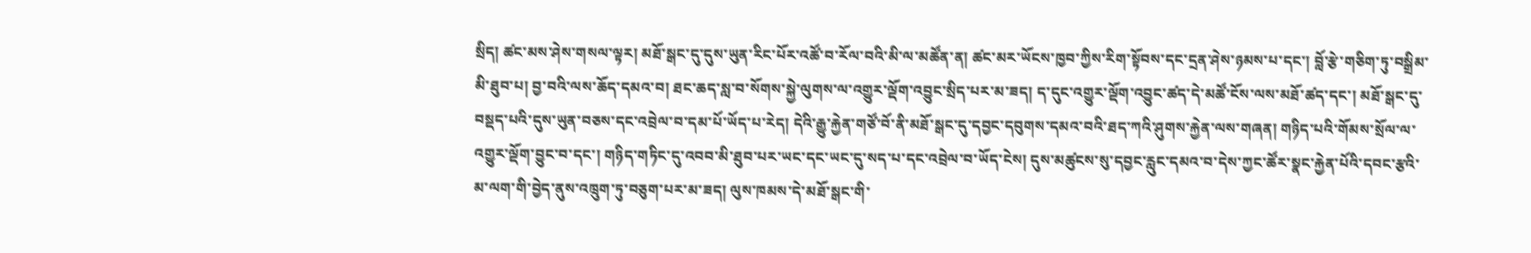སྲིད། ཚང་མས་ཤེས་གསལ་ལྟར། མཐོ་སྒང་དུ་དུས་ཡུན་རིང་པོར་འཚོ་བ་རོལ་བའི་མི་ལ་མཚོན་ན། ཚང་མར་ཡོངས་ཁྱབ་ཀྱིས་རིག་སྟོབས་དང་དྲན་ཤེས་ཉམས་པ་དང་། བློ་རྩེ་གཅིག་ཏུ་བསྒྲིམ་མི་ཐུབ་པ། བྱ་བའི་ལས་ཆོད་དམའ་བ། ཐང་ཆད་སླ་བ་སོགས་སྐྱེ་ལུགས་ལ་འགྱུར་ལྡོག་འབྱུང་སྲིད་པར་མ་ཟད། ད་དུང་འགྱུར་ལྡོག་འབྱུང་ཚད་དེ་མཚོ་ངོས་ལས་མཐོ་ཚད་དང་། མཐོ་སྒང་དུ་བསྡད་པའི་དུས་ཡུན་བཅས་དང་འབྲེལ་བ་དམ་པོ་ཡོད་པ་རེད། དེའི་རྒྱུ་རྐྱེན་གཙོ་བོ་ནི་མཐོ་སྒང་དུ་དབྱང་དབུགས་དམའ་བའི་ཐད་ཀའི་ཤུགས་རྐྱེན་ལས་གཞན། གཉིད་པའི་གོམས་སྲོལ་ལ་འགྱུར་ལྡོག་བྱུང་བ་དང་། གཉིད་གཏིང་དུ་འབབ་མི་ཐུབ་པར་ཡང་དང་ཡང་དུ་སད་པ་དང་འབྲེལ་བ་ཡོད་ངེས། དུས་མཚུངས་སུ་དབྱང་རླུང་དམའ་བ་དེས་ཀྱང་ཚོར་སྣང་རྐྱེན་པོའི་དབང་རྩའི་མ་ལག་གི་བྱེད་ནུས་འཁྲུག་ཏུ་བཅུག་པར་མ་ཟད། ལུས་ཁམས་དེ་མཐོ་སྒང་གི་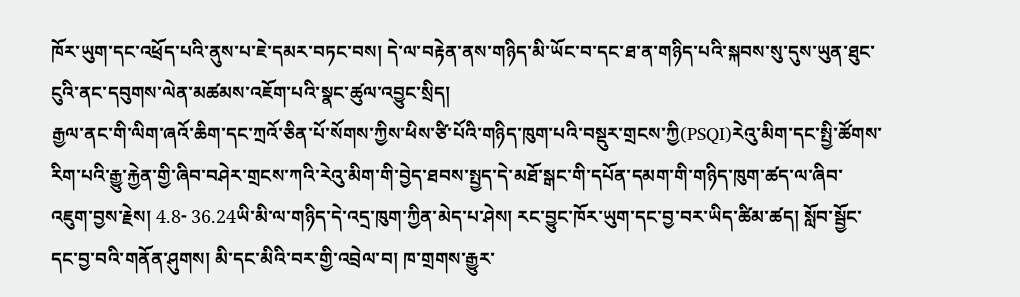ཁོར་ཡུག་དང་འཕྲོད་པའི་ནུས་པ་ཇེ་དམར་བཏང་བས། དེ་ལ་བརྟེན་ནས་གཉིད་མི་ཡོང་བ་དང་ཐ་ན་གཉིད་པའི་སྐབས་སུ་དུས་ཡུན་ཐུང་ངུའི་ནང་དབུགས་ལེན་མཚམས་འཇོག་པའི་སྣང་ཚུལ་འབྱུང་སྲིད།
རྒྱལ་ནང་གི་ལིག་ཞའོ་ཆིག་དང་ཀྲའོ་ཅིན་པོ་སོགས་ཀྱིས་ཕིས་ཙི་པོའི་གཉིད་ཁུག་པའི་བསྡུར་གྲངས་ཀྱི(PSQI)རེའུ་མིག་དང་སྤྱི་ཚོགས་རིག་པའི་རྒྱུ་རྐྱེན་གྱི་ཞིབ་བཤེར་གྲངས་ཀའི་རེའུ་མིག་གི་བྱེད་ཐབས་སྤྱད་དེ་མཐོ་སྒང་གི་དཔོན་དམག་གི་གཉིད་ཁུག་ཚད་ལ་ཞིབ་འཇུག་བྱས་རྗེས། 4.8- 36.24ཡི་མི་ལ་གཉིད་དེ་འདྲ་ཁུག་ཀྱིན་མེད་པ་ཤེས། རང་བྱུང་ཁོར་ཡུག་དང་བྱ་བར་ཡིད་ཚིམ་ཚད། སློབ་སྦྱོང་དང་བྱ་བའི་གནོན་ཤུགས། མི་དང་མིའི་བར་གྱི་འབྲེལ་བ། ཁ་གྲགས་རྒྱུར་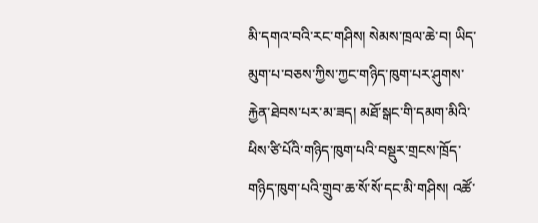མི་དགའ་བའི་རང་གཤིས། སེམས་ཁྲལ་ཆེ་བ། ཡིད་མུག་པ་བཅས་ཀྱིས་ཀྱང་གཉིད་ཁུག་པར་ཤུགས་རྐྱེན་ཐེབས་པར་མ་ཟད། མཐོ་སྒང་གི་དམག་མིའི་ཕིས་ཙི་པོའི་གཉིད་ཁུག་པའི་བསྡུར་གྲངས་ཁྲོད་གཉིད་ཁུག་པའི་གྲུབ་ཆ་སོ་སོ་དང་མི་གཤིས། འཚོ་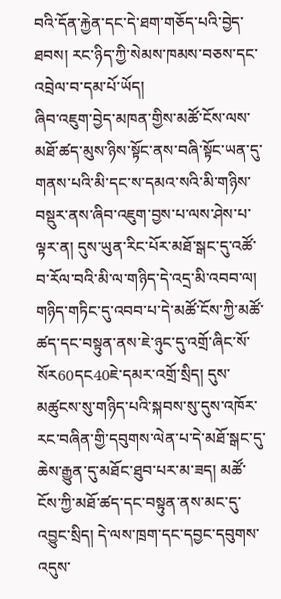བའི་དོན་རྐྱེན་དང་དེ་ཐག་གཅོད་པའི་བྱེད་ཐབས། རང་ཉིད་ཀྱི་སེམས་ཁམས་བཅས་དང་འབྲེལ་བ་དམ་པོ་ཡོད།
ཞིབ་འཇུག་བྱེད་མཁན་གྱིས་མཚོ་ངོས་ལས་མཐོ་ཚད་མུས་ཉིས་སྟོང་ནས་བཞི་སྟོང་ཡན་དུ་གནས་པའི་མི་དང་ས་དམའ་སའི་མི་གཉིས་བསྡུར་ནས་ཞིབ་འཇུག་བྱས་པ་ལས་ཤེས་པ་ལྟར་ན། དུས་ཡུན་རིང་པོར་མཐོ་སྒང་དུ་འཚོ་བ་རོལ་བའི་མི་ལ་གཉིད་དེ་འདྲ་མི་འབབ་ལ། གཉིད་གཏིང་དུ་འབབ་པ་དེ་མཚོ་ངོས་ཀྱི་མཚོ་ཚད་དང་བསྟུན་ནས་ཇེ་ཉུང་དུ་འགྲོ་ཞིང་སོ་སོར60དང40ཇེ་དམར་འགྲོ་སྲིད། དུས་མཚུངས་སུ་གཉིད་པའི་སྐབས་སུ་དུས་འཁོར་རང་བཞིན་གྱི་དབུགས་ལེན་པ་དེ་མཐོ་སྒང་དུ་ཆེས་རྒྱུན་དུ་མཐོང་ཐུབ་པར་མ་ཟད། མཚོ་ངོས་ཀྱི་མཐོ་ཚད་དང་བསྟུན་ནས་མང་དུ་འབྱུང་སྲིད། དེ་ལས་ཁྲག་དང་དབྱང་དབུགས་འདུས་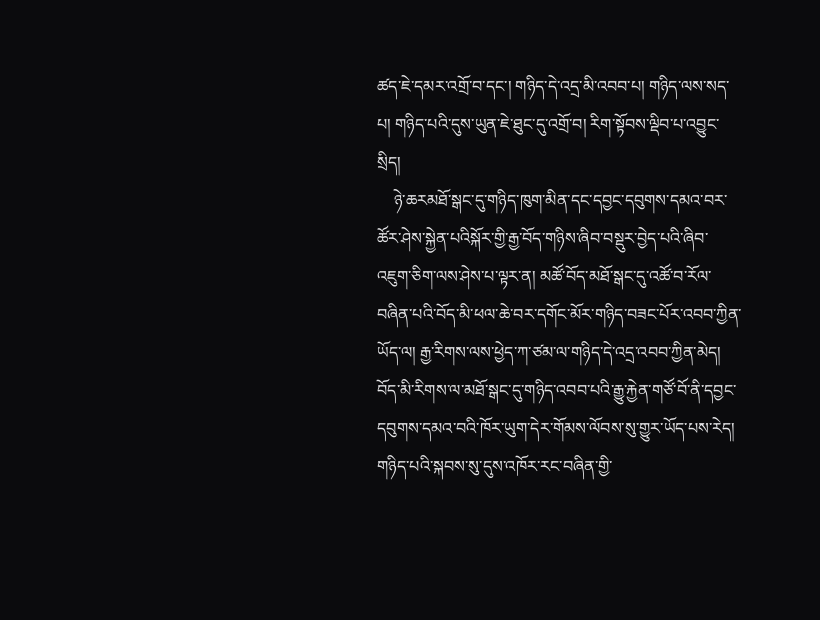ཚད་ཇེ་དམར་འགྲོ་བ་དང་། གཉིད་དེ་འདྲ་མི་འབབ་པ། གཉིད་ལས་སད་པ། གཉིད་པའི་དུས་ཡུན་ཇེ་ཐུང་དུ་འགྲོ་བ། རིག་སྟོབས་ལྡིབ་པ་འབྱུང་སྲིད།
    ཉེ་ཆརམཐོ་སྒང་དུ་གཉིད་ཁུག་མིན་དང་དབྱང་དབུགས་དམའ་བར་ཚོར་ཤེས་སྐྱེན་པའིསྐོར་གྱི་རྒྱ་བོད་གཉིས་ཞིབ་བསྡུར་བྱེད་པའི་ཞིབ་འཇུག་ཅིག་ལས་ཤེས་པ་ལྟར་ན། མཚོ་བོད་མཐོ་སྒང་དུ་འཚོ་བ་རོལ་བཞིན་པའི་བོད་མི་ཕལ་ཆེ་བར་དགོང་མོར་གཉིད་བཟང་པོར་འབབ་ཀྱིན་ཡོད་ལ། རྒྱ་རིགས་ལས་ཕྱེད་ཀ་ཙམ་ལ་གཉིད་དེ་འདྲ་འབབ་ཀྱིན་མེད། བོད་མི་རིགས་ལ་མཐོ་སྒང་དུ་གཉིད་འབབ་པའི་རྒྱུ་རྐྱེན་གཙོ་བོ་ནི་དབྱང་དབུགས་དམའ་བའི་ཁོར་ཡུག་དེར་གོམས་ལོབས་སུ་གྱུར་ཡོད་པས་རེད། གཉིད་པའི་སྐབས་སུ་དུས་འཁོར་རང་བཞིན་གྱི་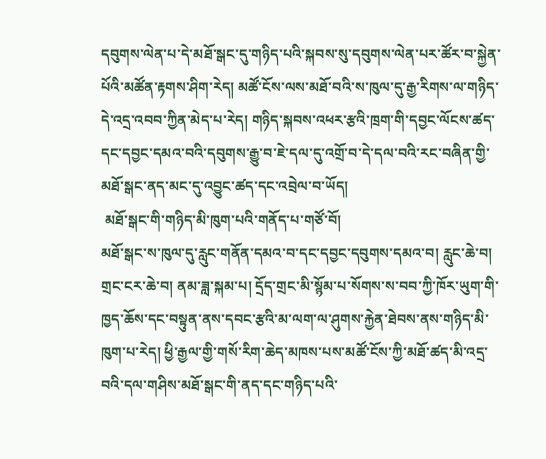དབུགས་ལེན་པ་དེ་མཐོ་སྒང་དུ་གཉིད་པའི་སྐབས་སུ་དབུགས་ལེན་པར་ཚོར་བ་སྐྱེན་པོའི་མཚོན་རྟགས་ཤིག་རེད། མཚོ་ངོས་ལས་མཐོ་བའི་ས་ཁུལ་དུ་རྒྱ་རིགས་ལ་གཉིད་དེ་འདྲ་འབབ་ཀྱིན་མེད་པ་རེད། གཉིད་སྐབས་འཕར་རྩའི་ཁྲག་གི་དབྱང་ལོངས་ཚད་དང་དབྱང་དམའ་བའི་དབུགས་རྒྱུ་བ་ཇེ་དལ་དུ་འགྲོ་བ་དེ་དལ་བའི་རང་བཞིན་གྱི་མཐོ་སྒང་ནད་མང་དུ་འབྱུང་ཚད་དང་འབྲེལ་བ་ཡོད།
 མཐོ་སྒང་གི་གཉིད་མི་ཁུག་པའི་གནོད་པ་གཙོ་བོ།
མཐོ་སྒང་ས་ཁུལ་དུ་རླུང་གནོན་དམའ་བ་དང་དབྱང་དབུགས་དམའ་བ། རླུང་ཆེ་བ། གྲང་ངར་ཆེ་བ། ནམ་ཟླ་སྐམ་པ། དྲོད་གྲང་མི་སྙོམ་པ་སོགས་ས་བབ་ཀྱི་ཁོར་ཡུག་གི་ཁྱད་ཆོས་དང་བསྟུན་ནས་དབང་རྩའི་མ་ལག་ལ་ཤུགས་རྐྱེན་ཐེབས་ནས་གཉིད་མི་ཁུག་པ་རེད། ཕྱི་རྒྱལ་གྱི་གསོ་རིག་ཆེད་མཁས་པས་མཚོ་ངོས་ཀྱི་མཐོ་ཚད་མི་འདྲ་བའི་དལ་གཤིས་མཐོ་སྒང་གི་ནད་དང་གཉིད་པའི་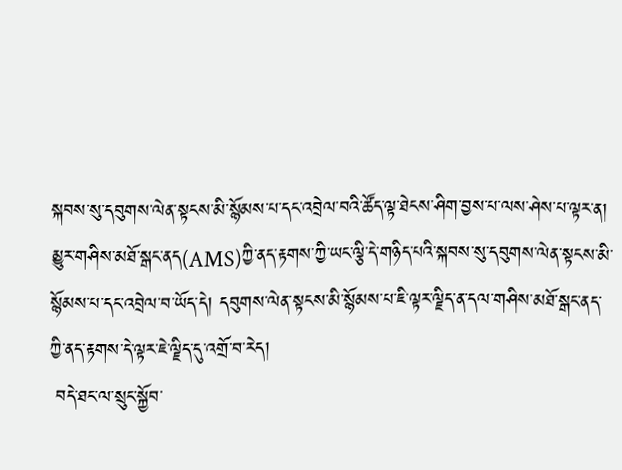སྐབས་སུ་དབུགས་ལེན་སྟངས་མི་སྙོམས་པ་དང་འབྲེལ་བའི་ཚོད་ལྟ་ཐེངས་ཤིག་བྱས་པ་ལས་ཤེས་པ་ལྟར་ན། མྱུར་གཤིས་མཐོ་སྒང་ནད(AMS)ཀྱི་ནད་རྟགས་ཀྱི་ཡང་ལྕི་དེ་གཉིད་པའི་སྐབས་སུ་དབུགས་ལེན་སྟངས་མི་སྙོམས་པ་དང་འབྲེལ་བ་ཡོད་དེ། དབུགས་ལེན་སྟངས་མི་སྙོམས་པ་ཇི་ལྟར་ལྗིད་ན་དལ་གཤིས་མཐོ་སྒང་ནད་ཀྱི་ནད་རྟགས་དེ་ལྟར་ཇེ་ལྗིད་དུ་འགྲོ་བ་རེད།
 བདེ་ཐང་ལ་སྲུང་སྐྱོབ་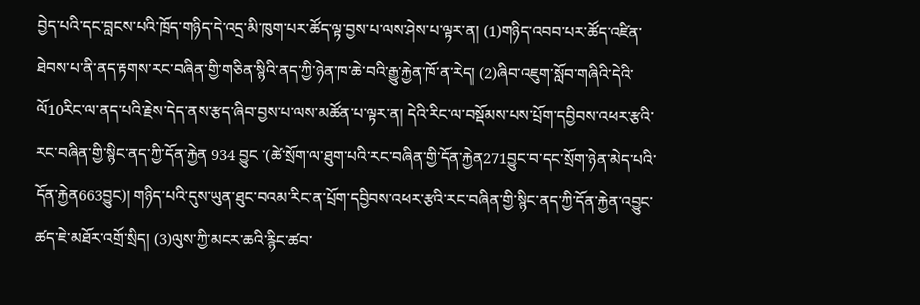བྱེད་པའི་དང་བླངས་པའི་ཁྲོད་གཉིད་དེ་འདྲ་མི་ཁུག་པར་ཚོད་ལྟ་བྱས་པ་ལས་ཤེས་པ་ལྟར་ན། (1)གཉིད་འབབ་པར་ཚོད་འཛིན་ཐེབས་པ་ནི་ནད་རྟགས་རང་བཞིན་གྱི་གཅིན་སྙིའི་ནད་ཀྱི་ཉེན་ཁ་ཆེ་བའི་རྒྱུ་རྐྱེན་ཁོ་ན་རེད། (2)ཞིབ་འཇུག་སློབ་གཞིའི་དེའི་ལོ10རིང་ལ་ནད་པའི་རྗེས་དེད་ནས་རྩད་ཞིབ་བྱས་པ་ལས་མཚོན་པ་ལྟར་ན། དེའི་རིང་ལ་བསྡོམས་པས་པྲོག་དབྱིབས་འཕར་རྩའི་རང་བཞིན་གྱི་སྙིང་ནད་ཀྱི་དོན་རྐྱེན 934 བྱུང ་(ཚེ་སྲོག་ལ་ཐུག་པའི་རང་བཞིན་གྱི་དོན་རྐྱེན271བྱུང་བ་དང་སྲོག་ཉེན་མེད་པའི་དོན་རྐྱེན663བྱུང)། གཉིད་པའི་དུས་ཡུན་ཐུང་བའམ་རིང་ན་པྲོག་དབྱིབས་འཕར་རྩའི་རང་བཞིན་གྱི་སྙིང་ནད་ཀྱི་དོན་རྐྱེན་འབྱུང་ཚད་ཇེ་མཐོར་འགྲོ་སྲིད། (3)ལུས་ཀྱི་མངར་ཆའི་རྙིང་ཚབ་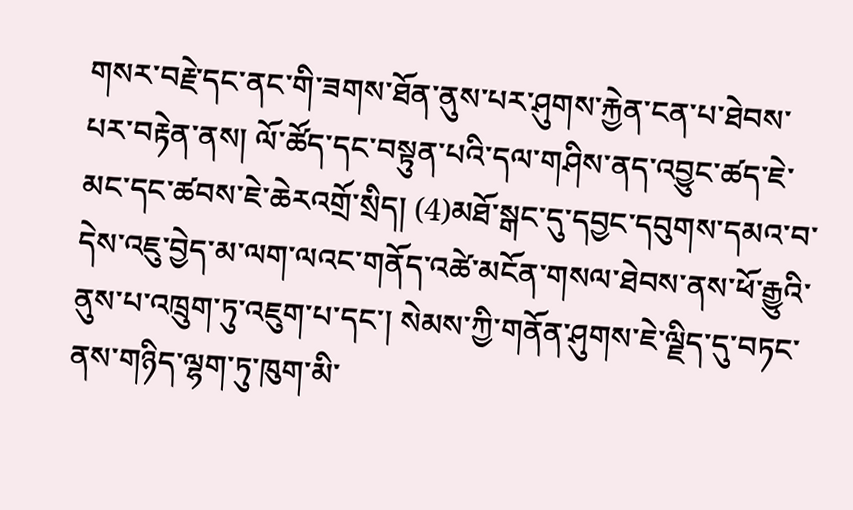གསར་བརྗེ་དང་ནང་གི་ཟགས་ཐོན་ནུས་པར་ཤུགས་རྐྱེན་ངན་པ་ཐེབས་པར་བརྟེན་ནས། ལོ་ཚོད་དང་བསྟུན་པའི་དལ་གཤིས་ནད་འབྱུང་ཚད་ཇེ་མང་དང་ཚབས་ཇེ་ཆེརའགྲོ་སྲིད། (4)མཐོ་སྒང་དུ་དབྱང་དབུགས་དམའ་བ་དེས་འཇུ་བྱེད་མ་ལག་ལའང་གནོད་འཚེ་མངོན་གསལ་ཐེབས་ནས་ཕོ་རྒྱུའི་ནུས་པ་འཁྲུག་ཏུ་འཇུག་པ་དང་། སེམས་ཀྱི་གནོན་ཤུགས་ཇེ་ལྗིད་དུ་བཏང་ནས་གཉིད་ལྷག་ཏུ་ཁུག་མི་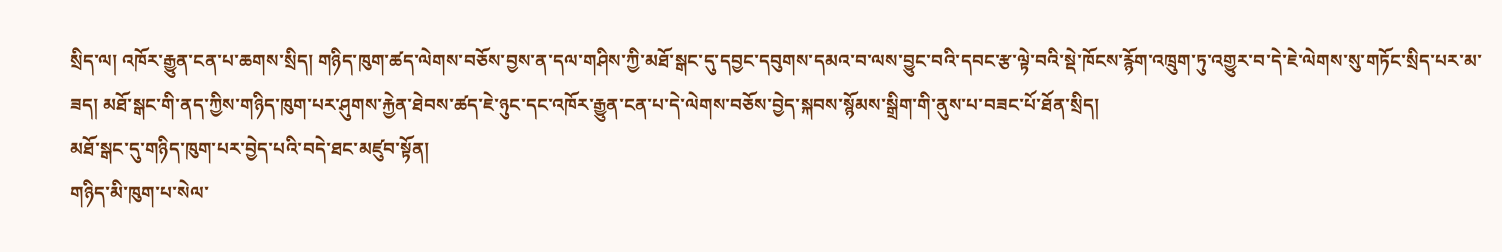སྲིད་ལ། འཁོར་རྒྱུན་ངན་པ་ཆགས་སྲིད། གཉིད་ཁུག་ཚད་ལེགས་བཅོས་བྱས་ན་དལ་གཤིས་ཀྱི་མཐོ་སྒང་དུ་དབྱང་དབུགས་དམའ་བ་ལས་བྱུང་བའི་དབང་རྩ་ལྟེ་བའི་སྡེ་ཁོངས་རྙོག་འཁྲུག་ཏུ་འགྱུར་བ་དེ་ཇེ་ལེགས་སུ་གཏོང་སྲིད་པར་མ་ཟད། མཐོ་སྒང་གི་ནད་ཀྱིས་གཉིད་ཁུག་པར་ཤུགས་རྐྱེན་ཐེབས་ཚད་ཇེ་ཉུང་དང་འཁོར་རྒྱུན་ངན་པ་དེ་ལེགས་བཅོས་བྱེད་སྐབས་སྙོམས་སྒྲིག་གི་ནུས་པ་བཟང་པོ་ཐོན་སྲིད།
མཐོ་སྒང་དུ་གཉིད་ཁུག་པར་བྱེད་པའི་བདེ་ཐང་མཛུབ་སྟོན།
གཉིད་མི་ཁུག་པ་སེལ་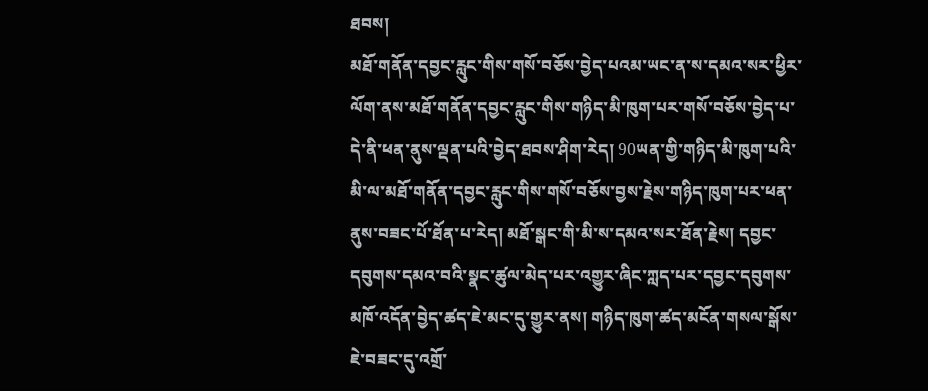ཐབས།
མཐོ་གནོན་དབྱང་རླུང་གིས་གསོ་བཅོས་བྱེད་པའམ་ཡང་ན་ས་དམའ་སར་ཕྱིར་ལོག་ནས་མཐོ་གནོན་དབྱང་རླུང་གིས་གཉིད་མི་ཁུག་པར་གསོ་བཅོས་བྱེད་པ་དེ་ནི་ཕན་ནུས་ལྡན་པའི་བྱེད་ཐབས་ཤིག་རེད། 90ཡན་གྱི་གཉིད་མི་ཁུག་པའི་མི་ལ་མཐོ་གནོན་དབྱང་རླུང་གིས་གསོ་བཅོས་བྱས་རྗེས་གཉིད་ཁུག་པར་ཕན་ནུས་བཟང་པོ་ཐོན་པ་རེད། མཐོ་སྒང་གི་མི་ས་དམའ་སར་ཐོན་རྗེས། དབྱང་དབུགས་དམའ་བའི་སྣང་ཚུལ་མེད་པར་འགྱུར་ཞིང་ཀླད་པར་དབྱང་དབུགས་མཁོ་འདོན་བྱེད་ཚད་ཇེ་མང་དུ་གྱུར་ནས། གཉིད་ཁུག་ཚད་མངོན་གསལ་སྒོས་ཇེ་བཟང་དུ་འགྲོ་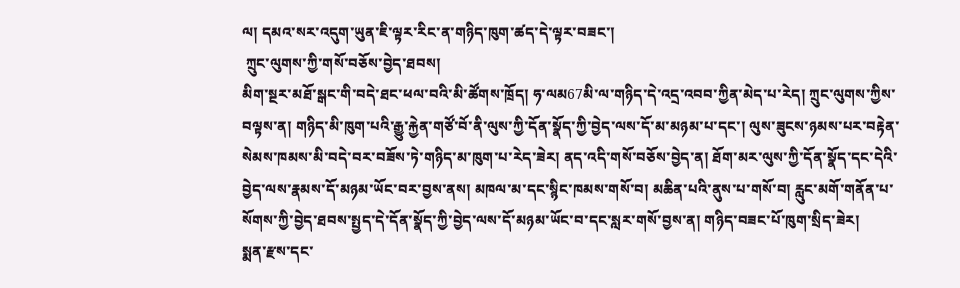ལ། དམའ་སར་འདུག་ཡུན་ཇི་ལྟར་རིང་ན་གཉིད་ཁུག་ཚད་དེ་ལྟར་བཟང་།
 ཀྲུང་ལུགས་ཀྱི་གསོ་བཅོས་བྱེད་ཐབས།
མིག་སྔར་མཐོ་སྒང་གི་བདེ་ཐང་ཕལ་བའི་མི་ཚོགས་ཁྲོད། ཧ་ལམ67མི་ལ་གཉིད་དེ་འདྲ་འབབ་ཀྱིན་མེད་པ་རེད། ཀྲུང་ལུགས་ཀྱིས་བལྟས་ན། གཉིད་མི་ཁུག་པའི་རྒྱུ་རྐྱེན་གཙོ་བོ་ནི་ལུས་ཀྱི་དོན་སྣོད་ཀྱི་བྱེད་ལས་དོ་མ་མཉམ་པ་དང་། ལུས་ཟུངས་ཉམས་པར་བརྟེན་སེམས་ཁམས་མི་བདེ་བར་བཟོས་ཏེ་གཉིད་མ་ཁུག་པ་རེད་ཟེར། ནད་འདི་གསོ་བཅོས་བྱེད་ན། ཐོག་མར་ལུས་ཀྱི་དོན་སྣོད་དང་དེའི་བྱེད་ལས་རྣམས་དོ་མཉམ་ཡོང་བར་བྱས་ནས། མཁལ་མ་དང་སྙིང་ཁམས་གསོ་བ། མཆིན་པའི་ནུས་པ་གསོ་བ། རླུང་མགོ་གནོན་པ་སོགས་ཀྱི་བྱེད་ཐབས་སྤྱད་དེ་དོན་སྣོད་ཀྱི་བྱེད་ལས་དོ་མཉམ་ཡོང་བ་དང་སླར་གསོ་བྱས་ན། གཉིད་བཟང་པོ་ཁུག་སྲིད་ཟེར།
སྨན་རྫས་དང་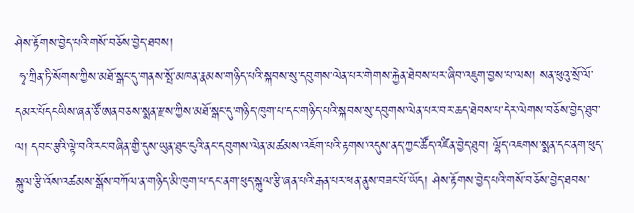ཤེས་རྟོགས་བྱེད་པའི་གསོ་བཅོས་བྱེད་ཐབས།
 ཧྭ་ཀྲིན་ཏི་སོགས་ཀྱིས་མཐོ་སྒང་དུ་གནས་སྤོ་མཁན་རྣམས་གཉིད་པའི་སྐབས་སུ་དབུགས་ལེན་པར་གེགས་རྐྱེན་ཐེབས་པར་ཞིབ་འཇུག་བྱས་པ་ལས། སན་ཕུའུ་སྲོ་ལོ་དམར་པོདངཡིས་ཞན་ཙོ་ཨནབཅས་སྨན་རྫས་ཀྱིས་མཐོ་སྒང་དུ་གཉིད་ཁུག་པ་དང་གཉིད་པའི་སྐབས་སུ་དབུགས་ལེན་པར་བར་ཆད་ཐེབས་པ་དེར་ལེགས་བཅོས་བྱེད་ཐུབ་ལ། དབང་རྩའི་ལྟེ་བའི་རང་བཞིན་གྱི་དུས་ཡུན་ཐུང་ངུའི་ནང་དབུགས་ལེན་མཚམས་འཇོག་པའི་རྟགས་འདུས་ནད་ཀྱང་ཚོད་འཛིན་བྱེད་ཐུབ། ལྷོད་འཇགས་སྨན་དང་ནག་ཕུད་སྐུལ་རྩི་འོས་འཚམས་སྒོས་བཀོལ་ན་གཉིད་མི་ཁུག་པ་དང་ནག་ཕུད་སྐུལ་རྩི་ཞན་པའི་རྒན་པར་ཕན་ནུས་བཟང་པོ་ཡོད། ཤེས་རྟོགས་བྱེད་པའི་གསོ་བཅོས་བྱེད་ཐབས་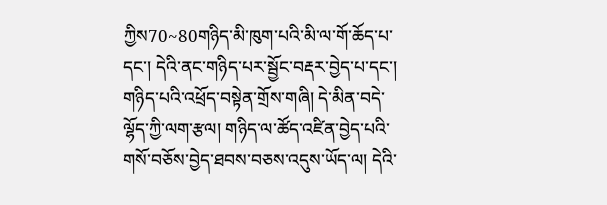ཀྱིས70~80གཉིད་མི་ཁུག་པའི་མི་ལ་གོ་ཆོད་པ་དང་། དེའི་ནང་གཉིད་པར་སྦྱོང་བརྡར་བྱེད་པ་དང་། གཉིད་པའི་འཕྲོད་བསྟེན་གྲོས་གཞི། དེ་མིན་བདེ་ལྷོད་ཀྱི་ལག་རྩལ། གཉིད་ལ་ཚོད་འཛིན་བྱེད་པའི་གསོ་བཅོས་བྱེད་ཐབས་བཅས་འདུས་ཡོད་ལ། དེའི་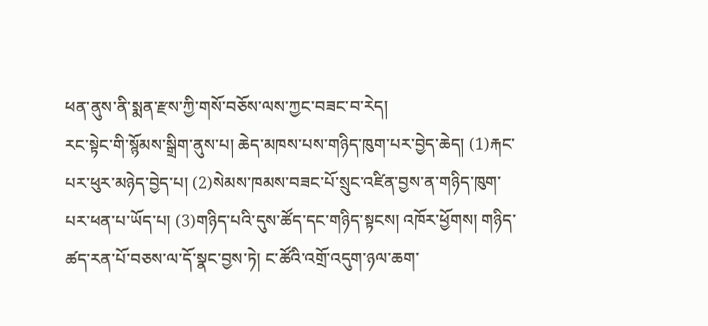ཕན་ནུས་ནི་སྨན་རྫས་ཀྱི་གསོ་བཅོས་ལས་ཀྱང་བཟང་བ་རེད།
རང་སྟེང་གི་སྙོམས་སྒྲིག་ནུས་པ། ཆེད་མཁས་པས་གཉིད་ཁུག་པར་བྱེད་ཆེད། (1)རྐང་པར་ཕུར་མཉེད་བྱེད་པ། (2)སེམས་ཁམས་བཟང་པོ་སྲུང་འཛིན་བྱས་ན་གཉིད་ཁུག་པར་ཕན་པ་ཡོད་པ། (3)གཉིད་པའི་དུས་ཚོད་དང་གཉིད་སྟངས། འཁོར་ཕྱོགས། གཉིད་ཚད་རན་པོ་བཅས་ལ་དོ་སྣང་བྱས་ཏེ། ང་ཚོའི་འགྲོ་འདུག་ཉལ་ཆག་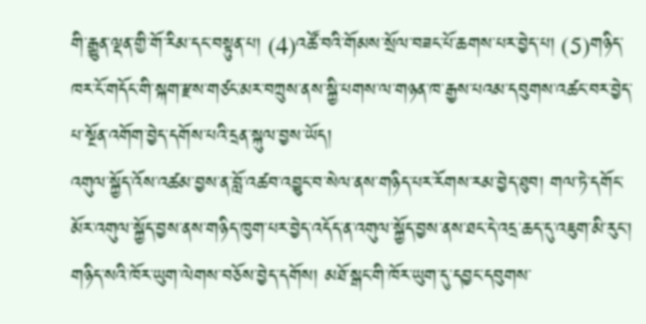གི་རྒྱུན་ལྡན་གྱི་གོ་རིམ་དང་བསྟུན་པ། (4)འཚོ་བའི་གོམས་སྲོལ་བཟང་པོ་ཆགས་པར་བྱེད་པ། (5)གཉིད་ཁར་ངོ་གདོང་གི་སྐག་རྫས་གཙང་མར་བཀྲུས་ནས་སྐྱི་པགས་ལ་གཉན་ཁ་རྒྱས་པའམ་དབུགས་འཚང་བར་བྱེད་པ་སྔོན་འགོག་བྱེད་དགོས་པའི་དྲན་སྐུལ་བྱས་ཡོད།
འགུལ་སྐྱོད་འོས་འཚམ་བྱས་ན་བློ་འཚབ་འབྱུང་བ་སེལ་ནས་གཉིད་པར་རོགས་རམ་བྱེད་ཐུབ། གལ་ཏེ་དགོང་མོར་འགུལ་སྐྱོད་བྱས་ནས་གཉིད་ཁུག་པར་བྱེད་འདོད་ན་འགུལ་སྐྱོད་བྱས་ནས་ཐང་དེ་འདྲ་ཆད་དུ་འཇུག་མི་རུང་།
གཉིད་སའི་ཁོར་ཡུག་ལེགས་བཅོས་བྱེད་དགོས། མཐོ་སྒང་གི་ཁོར་ཡུག་དུ་དབྱང་དབུགས་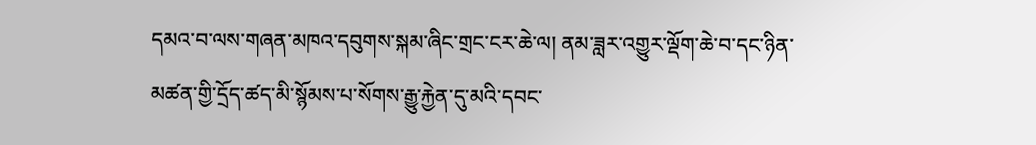དམའ་བ་ལས་གཞན་མཁའ་དབུགས་སྐམ་ཞིང་གྲང་ངར་ཆེ་ལ། ནམ་ཟླར་འགྱུར་ལྡོག་ཆེ་བ་དང་ཉིན་མཚན་གྱི་དྲོད་ཚད་མི་སྙོམས་པ་སོགས་རྒྱུ་རྐྱེན་དུ་མའི་དབང་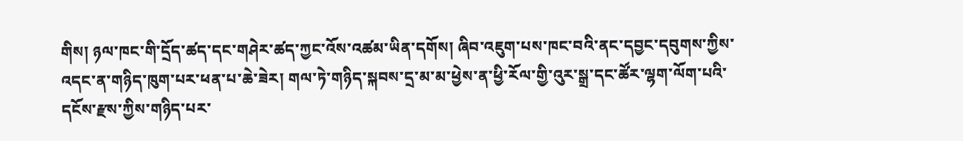གིས། ཉལ་ཁང་གི་དྲོད་ཚད་དང་གཤེར་ཚད་ཀྱང་འོས་འཚམ་ཡིན་དགོས། ཞིབ་འཇུག་པས་ཁང་བའི་ནང་དབྱང་དབུགས་ཀྱིས་འདང་ན་གཉིད་ཁུག་པར་ཕན་པ་ཆེ་ཟེར། གལ་ཏེ་གཉིད་སྐབས་དྲ་མ་མ་ཕྱེས་ན་ཕྱི་རོལ་གྱི་འུར་སྒྲ་དང་ཚོར་ལྷག་ལོག་པའི་དངོས་རྫས་ཀྱིས་གཉིད་པར་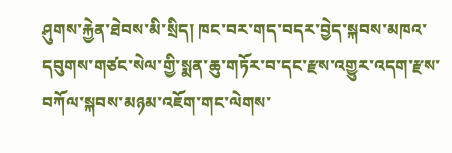ཤུགས་རྐྱེན་ཐེབས་མི་སྲིད། ཁང་བར་གད་བདར་བྱེད་སྐབས་མཁའ་དབུགས་གཙང་སེལ་གྱི་སྨན་ཆུ་གཏོར་བ་དང་རྫས་འགྱུར་འདག་རྫས་བཀོལ་སྐབས་མཉམ་འཇོག་གང་ལེགས་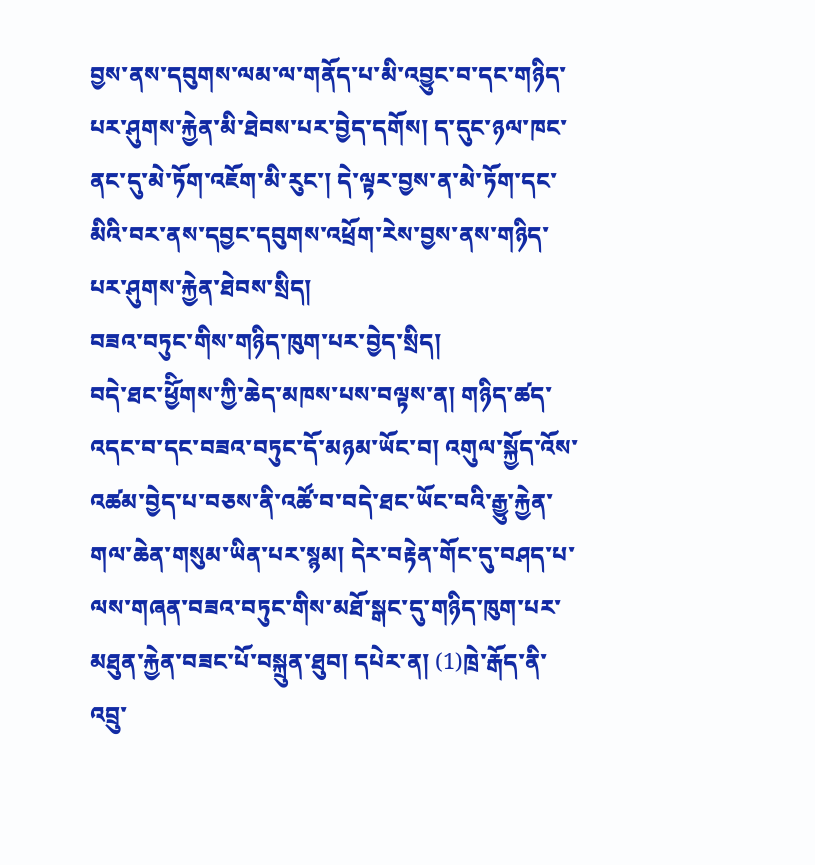བྱས་ནས་དབུགས་ལམ་ལ་གནོད་པ་མི་འབྱུང་བ་དང་གཉིད་པར་ཤུགས་རྐྱེན་མི་ཐེབས་པར་བྱེད་དགོས། ད་དུང་ཉལ་ཁང་ནང་དུ་མེ་ཏོག་འཇོག་མི་རུང་། དེ་ལྟར་བྱས་ན་མེ་ཏོག་དང་མིའི་བར་ནས་དབྱང་དབུགས་འཕྲོག་རེས་བྱས་ནས་གཉིད་པར་ཤུགས་རྐྱེན་ཐེབས་སྲིད།
བཟའ་བཏུང་གིས་གཉིད་ཁུག་པར་བྱེད་སྲིད།
བདེ་ཐང་ཕྱོིགས་ཀྱི་ཆེད་མཁས་པས་བལྟས་ན། གཉིད་ཚད་འདང་བ་དང་བཟའ་བཏུང་དོ་མཉམ་ཡོང་བ། འགུལ་སྐྱོད་འོས་འཚམ་བྱེད་པ་བཅས་ནི་འཚོ་བ་བདེ་ཐང་ཡོང་བའི་རྒྱུ་རྐྱེན་གལ་ཆེན་གསུམ་ཡིན་པར་སྙམ། དེར་བརྟེན་གོང་དུ་བཤད་པ་ལས་གཞན་བཟའ་བཏུང་གིས་མཐོ་སྒང་དུ་གཉིད་ཁུག་པར་མཐུན་རྐྱེན་བཟང་པོ་བསྐྲུན་ཐུབ། དཔེར་ན། (1)ཁྲེ་རྒོད་ནི་འབྲུ་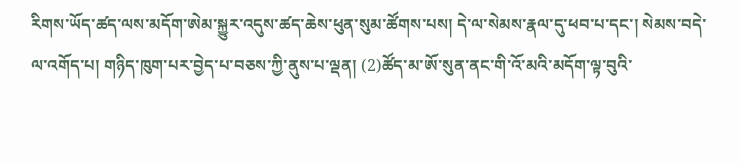རིགས་ཡོད་ཚད་ལས་མདོག་ཨེམ་སྐྱུར་འདུས་ཚད་ཆེས་ཕུན་སུམ་ཚོགས་པས། དེ་ལ་སེམས་རྣལ་དུ་ཕབ་པ་དང་། སེམས་བདེ་ལ་འགོད་པ། གཉིད་ཁུག་པར་བྱེད་པ་བཅས་ཀྱི་ནུས་པ་ལྡན། (2)ཚོད་མ་ཨོ་སུན་ནང་གི་འོ་མའི་མདོག་ལྟ་བུའི་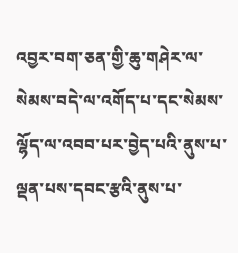འབྱར་བག་ཅན་གྱི་ཆུ་གཤེར་ལ་སེམས་བདེ་ལ་འགོད་པ་དང་སེམས་ལྷོད་ལ་འབབ་པར་བྱེད་པའི་ནུས་པ་ལྡན་པས་དབང་རྩའི་ནུས་པ་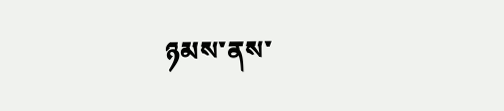ཉམས་ནས་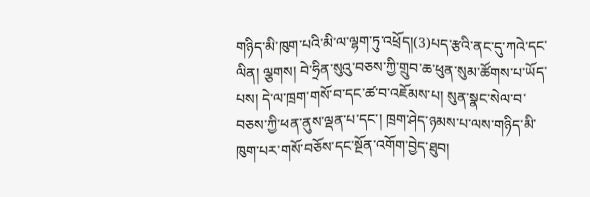གཉིད་མི་ཁུག་པའི་མི་ལ་ལྷག་ཏུ་འཕྲོད།(3)པད་རྩའི་ནང་དུ་ཀའེ་དང་ལིན། ལྕགས། བེ་ཧྲིན་སུའུ་བཅས་ཀྱི་གྲུབ་ཆ་ཕུན་སུམ་ཚོགས་པ་ཡོད་པས། དེ་ལ་ཁྲག་གསོ་བ་དང་ཚ་བ་འཇོམས་པ། སུན་སྣང་སེལ་བ་བཅས་ཀྱི་ཕན་ནུས་ལྡན་པ་དང་། ཁྲག་ཤེད་ཉམས་པ་ལས་གཉིད་མི་ཁུག་པར་གསོ་བཅོས་དང་སྔོན་འགོག་བྱེད་ཐུབ།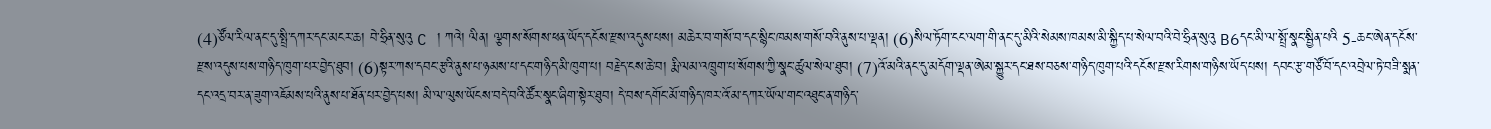(4)ཙོལ་རིལ་ནང་དུ་སྤྲི་དཀར་དང་མངར་ཆ། བེ་ཧྲིན་སུའུ C ། ཀའེ། ལིན། ལྕགས་སོགས་ཕན་ཡོད་དངོས་རྫས་འདུས་པས། མཆེར་བ་གསོ་བ་དང་སྙིང་ཁམས་གསོ་བའི་ནུས་པ་ལྡན། (6)སིལ་ཏོག་ངང་ལག་གི་ནང་དུ་མིའི་སེམས་ཁམས་མི་སྐྱིད་པ་སེལ་བའི་བེ་ཧྲིན་སུའུ B6དང་མི་ལ་སྤྲོ་སྣང་སྦྱིན་པའི 5-ཆང་ཨེན་དངོས་རྫས་འདུས་པས་གཉིད་ཁུག་པར་བྱེད་ཐུབ། (6)སྟར་ཀས་དབང་རྩའི་ནུས་པ་ཉམས་པ་དང་གཉིད་མི་ཁུག་པ། བརྗེད་ངས་ཆེ་བ། རྨི་ལམ་འཁྲུག་པ་སོགས་ཀྱི་སྣང་ཚུལ་སེལ་ཐུབ། (7)འོ་མའི་ནང་དུ་མདོག་ལྡན་ཨེམ་སྐྱུར་དང་ཐས་བཅས་གཉིད་ཁུག་པའི་དངོས་རྫས་རིགས་གཉིས་ཡོད་པས། དབང་རྩ་གཙོ་བོ་དང་འབྲེལ་ཏེ་བཟི་སྨན་དང་འདྲ་བར་ན་ཟུག་འཇོམས་པའི་ནུས་པ་ཐོན་པར་བྱེད་པས། མི་ལ་ལུས་ཡོངས་བདེ་བའི་ཚོར་སྣང་ཞིག་སྟེར་ཐུབ། དེ་བས་དགོང་མོ་གཉིད་ཁར་འོ་མ་དཀར་ཡོལ་གང་འཐུང་ན་གཉིད་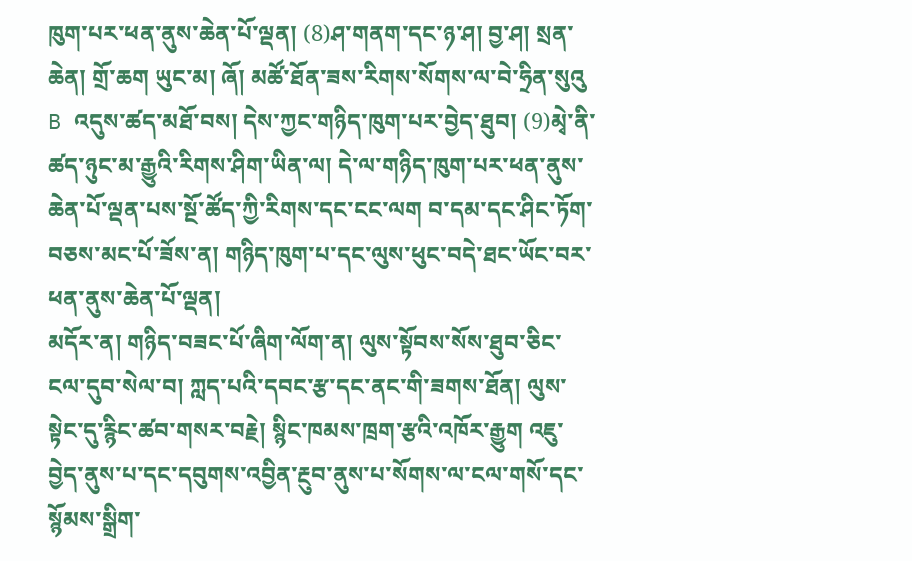ཁུག་པར་ཕན་ནུས་ཆེན་པོ་ལྡན། (8)ཤ་གནག་དང་ཉ་ཤ། བྱ་ཤ། སྲན་ཆེན། གྲོ་ཆག ཡུང་མ། ཞོ། མཚོ་ཐོན་ཟས་རིགས་སོགས་ལ་བེ་ཧྲིན་སུའུ B འདུས་ཚད་མཐོ་བས། དེས་ཀྱང་གཉིད་ཁུག་པར་བྱེད་ཐུབ། (9)མྭེ་ནི་ཚད་ཉུང་མ་རྒྱུའི་རིགས་ཤིག་ཡིན་ལ། དེ་ལ་གཉིད་ཁུག་པར་ཕན་ནུས་ཆེན་པོ་ལྡན་པས་སྔོ་ཚོད་ཀྱི་རིགས་དང་ངང་ལག བ་དམ་དང་ཤིང་ཏོག་བཅས་མང་པོ་ཟོས་ན། གཉིད་ཁུག་པ་དང་ལུས་ཕུང་བདེ་ཐང་ཡོང་བར་ཕན་ནུས་ཆེན་པོ་ལྡན།
མདོར་ན། གཉིད་བཟང་པོ་ཞིག་ལོག་ན། ལུས་སྟོབས་སོས་ཐུབ་ཅིང་ངལ་དུབ་སེལ་བ། ཀླད་པའི་དབང་རྩ་དང་ནང་གི་ཟགས་ཐོན། ལུས་སྟེང་དུ་རྙིང་ཚབ་གསར་བརྗེ། སྙིང་ཁམས་ཁྲག་རྩའི་འཁོར་རྒྱུག འཇུ་བྱེད་ནུས་པ་དང་དབུགས་འབྱིན་རྔུབ་ནུས་པ་སོགས་ལ་ངལ་གསོ་དང་སྙོམས་སྒྲིག་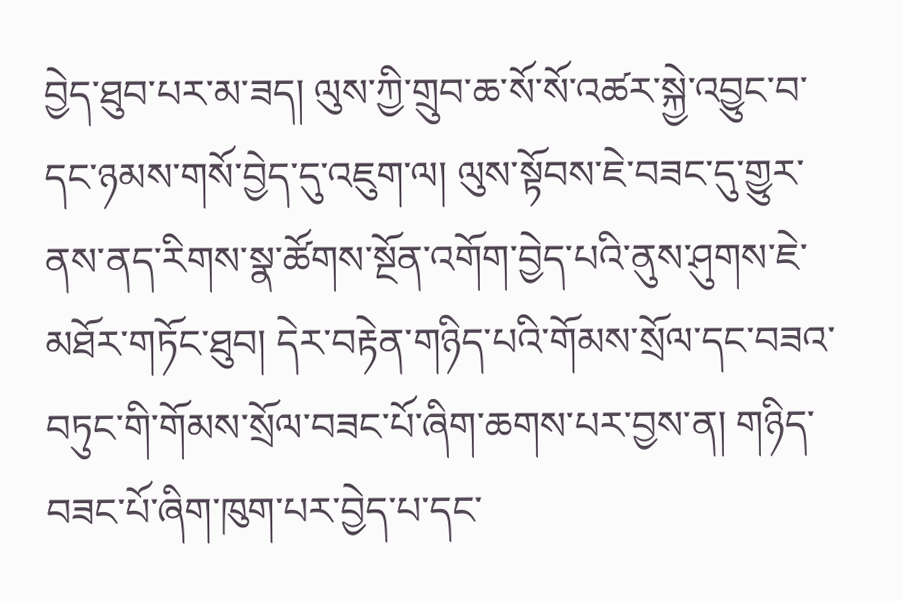བྱེད་ཐུབ་པར་མ་ཟད། ལུས་ཀྱི་གྲུབ་ཆ་སོ་སོ་འཚར་སྐྱེ་འབྱུང་བ་དང་ཉམས་གསོ་བྱེད་དུ་འཇུག་ལ། ལུས་སྟོབས་ཇེ་བཟང་དུ་གྱུར་ནས་ནད་རིགས་སྣ་ཚོགས་སྔོན་འགོག་བྱེད་པའི་ནུས་ཤུགས་ཇེ་མཐོར་གཏོང་ཐུབ། དེར་བརྟེན་གཉིད་པའི་གོམས་སྲོལ་དང་བཟའ་བཏུང་གི་གོམས་སྲོལ་བཟང་པོ་ཞིག་ཆགས་པར་བྱས་ན། གཉིད་བཟང་པོ་ཞིག་ཁུག་པར་བྱེད་པ་དང་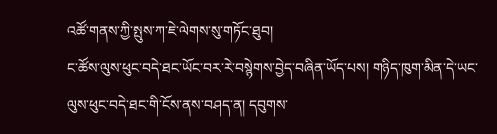འཚོ་གནས་ཀྱི་སྤུས་ཀ་ཇེ་ལེགས་སུ་གཏོང་ཐུབ།
ང་ཚོས་ལུས་ཕུང་བདེ་ཐང་ཡོང་བར་རེ་བསྙེགས་བྱེད་བཞིན་ཡོད་པས། གཉིད་ཁུག་མིན་དེ་ཡང་ལུས་ཕུང་བདེ་ཐང་གི་ངོས་ནས་བཤད་ན། དབུགས་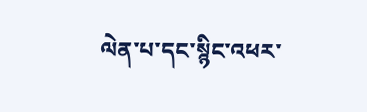ལེན་པ་དང་སྙིང་འཕར་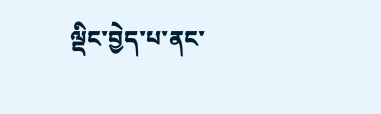ལྡིང་བྱེད་པ་ནང་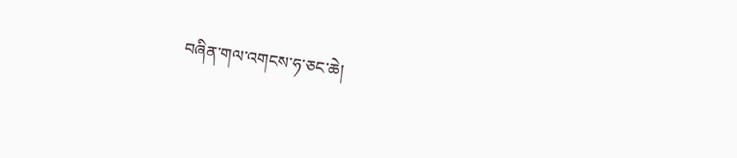བཞིན་གལ་འགངས་ཧ་ཅང་ཆེ།